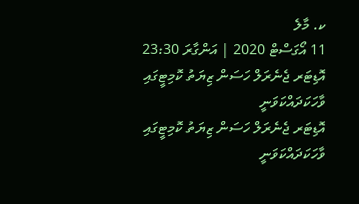ކ. މާލެ
11 އޯގަސްޓް 2020 | އަންގާރަ 23:30
އޮޑިޓަރ ޖެނެރަލް ހަސަން ޒިޔަތު ކޮމިޓީގައި ވާހަކަދައްކަވަނީ
އޮޑިޓަރ ޖެނެރަލް ހަސަން ޒިޔަތު ކޮމިޓީގައި ވާހަކަދައްކަވަނީ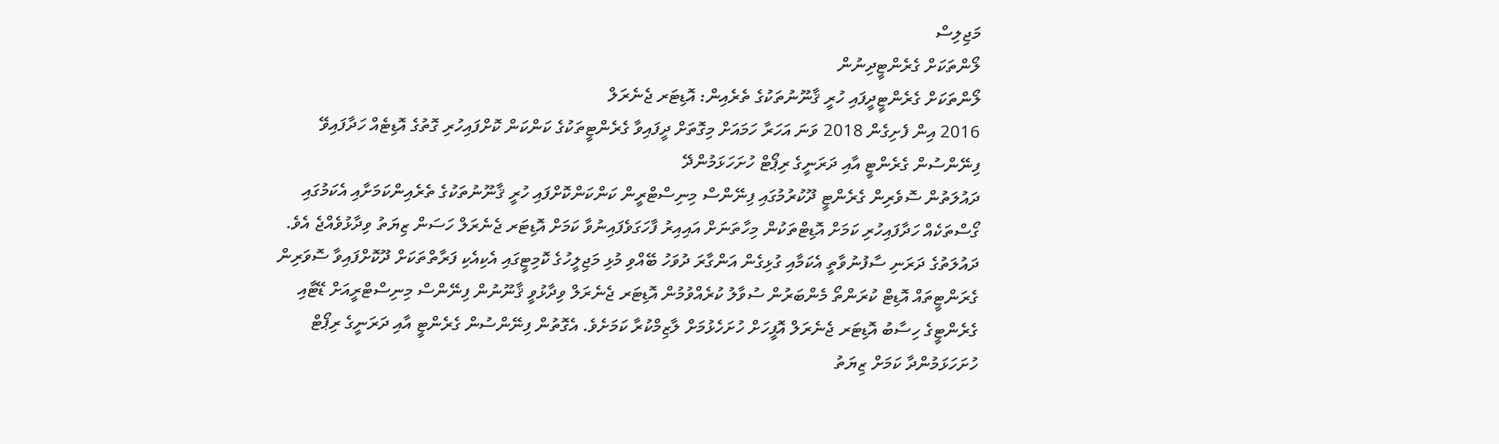މަޖިލިސް
ލޯންތަކަށް ގެރެންޓީދިނުން
ލޯންތަކަށް ގެރެންޓީދީފައި ހުރީ ޤާނޫނުތަކުގެ ތެރެއިން: އޮޑިޓަރ ޖެނެރަލް
2016 އިން ފެށިގެން 2018 ވަނަ އަހަރާ ހަމައަށް މިގޮތަށް ދީފައިވާ ގެރެންޓީތަކުގެ ކަންކަން ކޮށްފައިހުރި ގޮތުގެ އޮޑިޓެއް ހަދާފައިވޭ
ފިނޭންސުން ގެރެންޓީ އާއި ދަރަނީގެ ރިޕޯޓް ހުށަހަޅަމުންދޭ
ދައުލަތުން ސޮވެރިން ގެރެންޓީ ދޫކުރުމުގައި ފިނޭންސް މިނިސްޓްރީން ކަންކަންކޮށްފައި ހުރީ ޤާނޫނުތަކުގެ ތެރެއިންކަމަށާއި އެކަމުގައި ގޯސްތަކެއް ހަދާފައިހުރި ކަމަށް އޮޑިޓްތަކުން މިހާތަނަށް އައިއިރު ފާހަގަވެފައިނުވާ ކަމަށް އޮޑިޓަރ ޖެނެރަލް ހަސަން ޒިޔަތު ވިދާޅުވެއްޖެ އެވެ.
ދައުލަތުގެ ދަރަނި ސާފުނުވާތީ އެކަމާއި ގުޅިގެން އަންގާރަ ދުވަހު ބޭއްވި މުޅި މަޖިލީހުގެ ކޮމިޓީގައި އެކިއެކި ފަރާތްތަކަށް ދޫކޮށްފައިވާ ސޮވަރިން ގެރަންޓީތައް އޮޑިޓް ކުރަންތޯ މެންބަރުން ސުވާލު ކުރެއްވުމުން އޮޑިޓަރ ޖެނެރަލް ވިދާޅުވީ ޤާނޫނުން ފިނޭންސް މިނިސްޓްރީއަށް ޑޭޓާއި ގެރެންޓީގެ ހިސާބު އޮޑިޓަރ ޖެނެރަލް އޮފީހަށް ހުށަހެޅުމަށް ލާޒިމްކުރާ ކަމަށެވެ. އެގޮތުން ފިނޭންސުން ގެރެންޓީ އާއި ދަރަނީގެ ރިޕޯޓް ހުށަހަޅަމުންދާ ކަމަށް ޒިޔަތު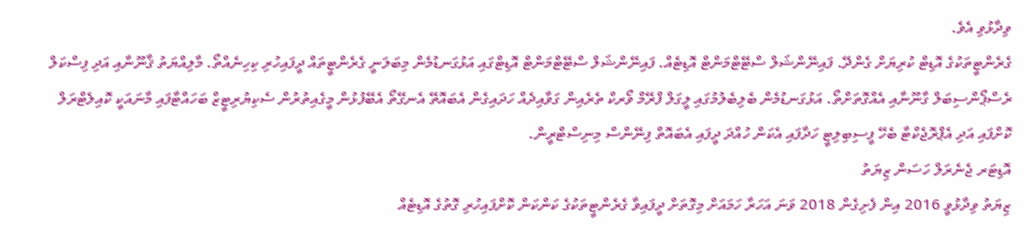ވިދާޅުވި އެވެ.
ގެރެންޓީތަކުގެ އޮޑިޓް ކުރިޔަށް ގެންދޭ. ފައިނޭންޝަލް ސްޓޭޓްމަންޓް އޮޑިޓެއް. ފައިނޭންޝަލް ސްޓޭޓްމަންޓް އޮޑިޓްގައި އަޅުގަނޑުމެން މިބަލަނީ ގެރެންޓީތައް ދީފައިހުރި ކިހިނެއްތޯ. މާލިއްޔަތު ޤާނޫނާއި އަދި ފިސްކަލް ރެސްޕޯންސިބަލް ގާނޫނާއި އެއްގޮތަށްތޯ. އަޅުގަނޑުމެން ބެލިބެލުމުގައި ލީގަލް ފްރޭމް ވޯރކް ތެރެއިން ގަވާއިދެއް ހަދައިގެން އެބައޮތޭ އެނގޭތޯ އެބޭފުޅުން މީގެއިތުރުން ސެކިޔުރިޓީޒް ބަހައްޓާފައި މާނައަކީ ކޮއިލެޓްރަލް ކޮށްފައި އަދި އެޕްރޮޖެކްޓާ ބެހޭ ފީސިބިލިޓީ ހަދާފައި އެކަން ހުއްދަ ދީފައި އެބައޮތް ފިނޭންސް މިނިސްޓްރީން.
އޮޑިޓަރ ޖެނެރަލް ހަސަން ޒިޔަތު
ޒިޔަތު ވިދާޅުވީ 2016 އިން ފެށިގެން 2018 ވަނަ އަހަރާ ހަމައަށް މިގޮތަށް ދީފައިވާ ގެރެންޓީތަކުގެ ކަންކަން ކޮށްފައިހުރި ގޮތުގެ އޮޑިޓެއް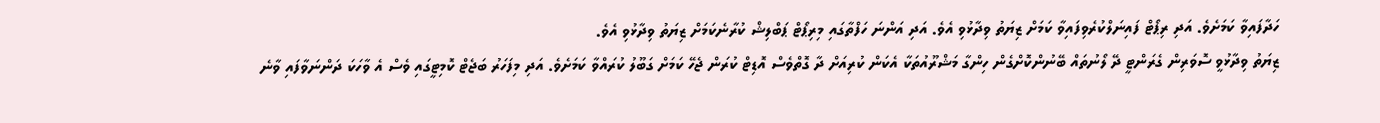ހަދާފައިވާ ކަމަށެވެ. އަދި ރިޕޯޓް ފައިނަލްކުރެވިފައިވާ ކަމަށް ޒިޔަތު ވިދާޅުވި އެވެ. އަދި އަންނަ ހަފްތާގައި މިރިޕޯޓް ޕަބްލިޝް ކުރާނެކަމަށް ޒިޔަތު ވިދާޅުވި އެވެ.
ޒިޔަތު ވިދާޅުވީ ސޮވަރިން ގެރަންޓީ ދޭ ލޯނުތައް ބޭނުންކޮށްގެން ހިންގާ މަޝްރޫއުތަކާ އެކަން ކުރިއަށް ދާ ގޮތްވެސް އޮޑިޓް ކުރަން ޖެހޭ ކަމަށް ގަބޫލު ކުރައްވާ ކަމަށެވެ. އަދި މިފަހަރު ބަޖެޓް ކޮމިޓީގައި ވެސް އެ ވާހަކަ ދަންނަވާފައި ވާނެ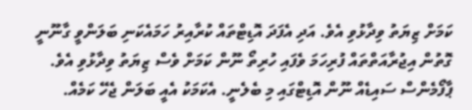ކަމަށް ޒިޔަތު ވިދާޅުވި އެވެ. އަދި އެފަދަ އޮޑިޓްތައް ކުރާއިރު ހަމައެކަނި ބަލަންވީ ގާނޫނީ ގޮތުން އިޖުރާއަތްތައް ފުރިހަމަ ވެފައި ހުރިތޯ ނޫން ކަމަށް ވެސް ޒިޔަތު ވިދާޅުވި އެވެ.
ޕާފޯމެންސް ސައިޑެއް ނޫން އޮޑިޓްގައި މި ބެލެނީ. އެކަމަކު އެއީ ބަލަން ޖެހޭ ކަމެއް.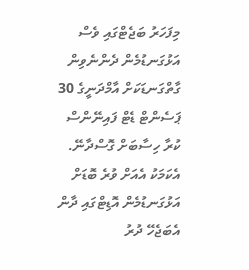މިފަހަރު ބަޖެޓްގައި ވެސް އަޅުގަނޑުމެން ދެންނެވިން ގާތްގަނޑަކަށް އާމްދަނީގެ 30 ޕަސެންޓް ޑެޓް ފައިނޭންސް ކުރާ ހިސާބަށް ގޮސްދާނޭ. އެކަމަކު އެއަށް ވުރެ ބޮޑަށް އަޅުގަނޑުމެން އޮޑިޓްގައި ދާން އެބަޖެހޭ ދުރު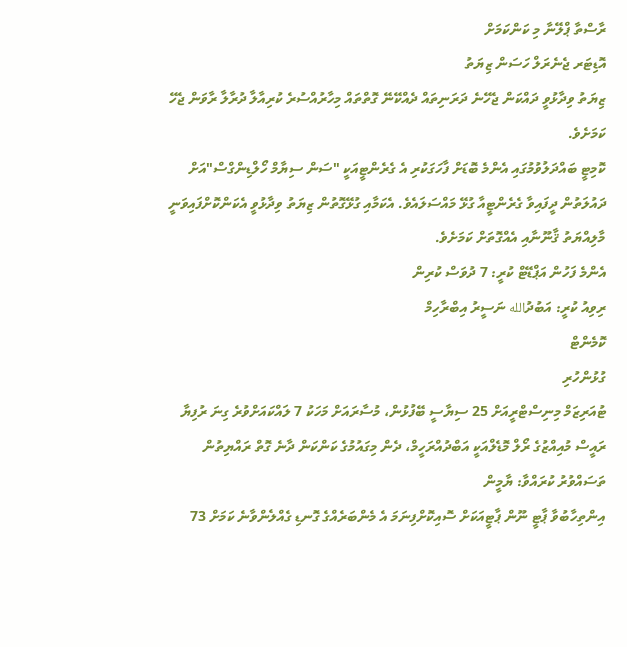ރާސްތާ ޕްލޭނާ މި ކަންކަމަށް
އޮޑިޓަރ ޖެނެރަލް ހަސަން ޒިޔަތު
ޒިޔަތު ވިދާޅުވީ ދައްކަން ޖެހޭނެ ދަރަނިތައް ދެއްކޭނޭ ގޮތްތައް މިހާރުއްސުރެ ކުރިއާލާ ދުރާލާ ރާވަން ޖެހޭ ކަމަށެވެ.
ކޮމިޓީ ބައްދަލުވުމުގައި އެންމެ ބޮޑަށް ފާހަގަކުރި އެ ގެރެންޓީއަކީ "ސަން ސިޔާމް ހޯލްޑިންގްސް"އަށް ދައުލަތުން ދީފައިވާ ގެރެންޓީއާ ގުޅޭ މައްސަލައެވެ. އެކަމާއި ގުޅޭގޮތުން ޒިޔަތު ވިދާޅުވީ އެކަންކޮށްފައިވަނީ މާލިއްޔަތު ޤާނޫނާއި އެއްގޮތަށް ކަމަށެވެ.
އެންމެ ފަހުން އަޕްޑޭޓް ކުރީ: 7 ދުވަސް ކުރިން
ރިވިއު ކުރީ: އަބުދުالله ނަސީރު އިބްރާހިމް
ކޮމެންޓް
ގުޅުންހުރި
ޓުއަރިޒަމް މިނިސްޓްރީއަށް 25 ސިޔާސީ ބޭފުޅުން، މުސާރައަށް މަހަކު 7 ލައްކައަށްވުރެ ގިނަ ރުފިޔާ
ރައީސް މުއިއްޒުގެ ރޯލް މޮޑެލްއަކީ އަބްދުއްރަހީމް، ދެން މިގައުމުގެ ކަންކަން ދާނެ ގޮތް ރައްޔިތުން ތަސައްވުރު ކުރައްވާ: ޔާމީން
އިންތިހާބުވާ ޕާޓީ ނޫން ޕާޓީއަކަށް ސޮއިކޮށްފިނަމަ އެ މެންބަރެއްގެ ގޮނޑި ގެއްލެންވާނެ ކަމަށް 73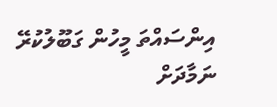އިންސައްތަ މީހުން ގަބޫލުކުރޭ
ނަމާދަށް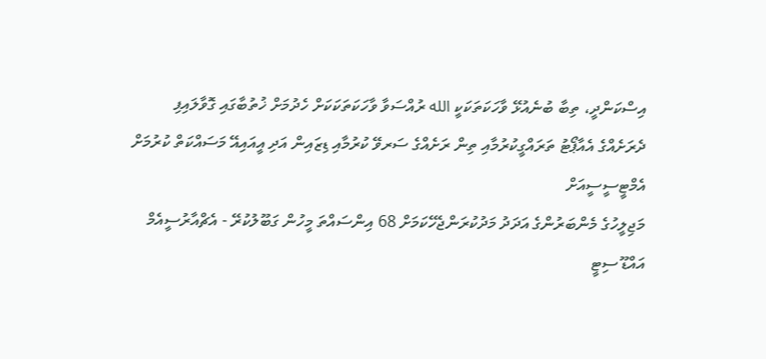އިސްކަންދީ، ތިބާ ބުނެއުޅޭ ވާހަކަތަކަކީ الله ރުއްސަވާ ވާހަކަތަކަކަށް ހެދުމަށް ޚުތުބާގައި ގޮވާލައިފި
ދެރަށެއްގެ އެއާޕޯޓު ތަރައްގީކުރުމާއި ތިން ރަށެއްގެ ސަރވޭ ކުރުމާއި ޑިޒައިން އަދި އީއައިއޭ މަސައްކަތް ކުރުމަށް އެމްޓީސީސީއަށް
މަޖިލީހުގެ މެންބަރުންގެ އަދަދު މަދުކުރަންޖެހޭކަމަށް 68 އިންސައްތަ މީހުން ގަބޫލުކުރޭ - އެޗްއާރުސީއެމް
އައްޑޫ ސިޓީ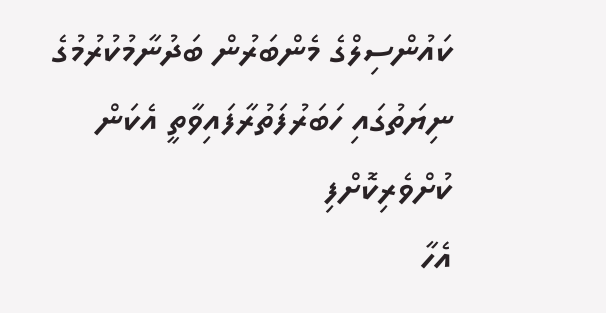ކައުންސިލްގެ މެންބަރުން ބަދުނާމުކުރުމުގެ ނިޔަތުގައި ހަބަރުފަތުރާފައިވާތީ އެކަން ކުށްވެރިކޮށްފި
އެހާ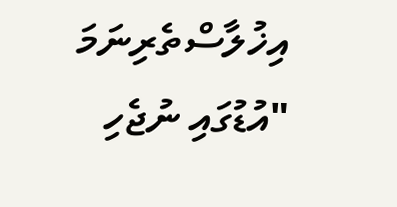އިޚުލާސްތެރިނަމަ "އުޑުގައި ނުޖެހި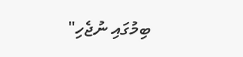ބިމުގައި ނުޖެހި"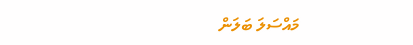މައްސަލަ ބަލަން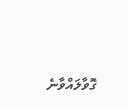ގޮވާލައްވާނެ